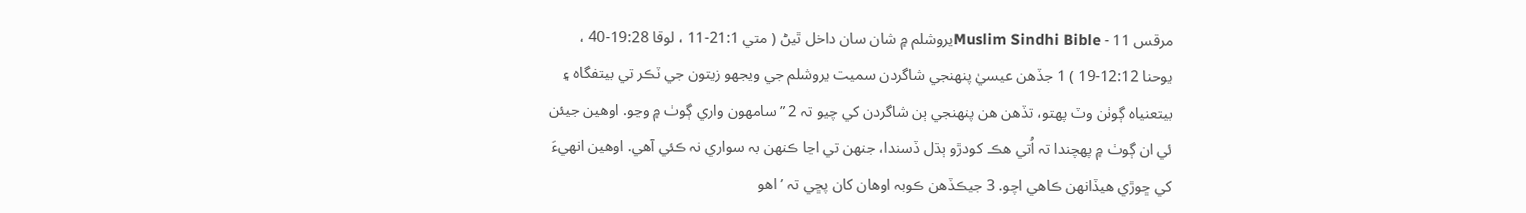مرقس 11 - Muslim Sindhi Bibleيروشلم ۾ شان سان داخل ٿيڻ ( متي 21:1-11 ، لوقا 19:28-40 ، يوحنا 12:12-19 ) 1 جڏهن عيسيٰ پنهنجي شاگردن سميت يروشلم جي ويجھو زيتون جي ٽڪر تي بيتفگاہ ۽ بيتعنياہ ڳوٺن وٽ پهتو، تڏهن هن پنهنجي ٻن شاگردن کي چيو تہ 2 ”سامهون واري ڳوٺ ۾ وڃو. اوهين جيئن ئي ان ڳوٺ ۾ پهچندا تہ اُتي هڪ کودڙو ٻڌل ڏسندا، جنهن تي اڃا ڪنهن بہ سواري نہ ڪئي آهي. اوهين انهيءَ کي ڇوڙي هيڏانهن ڪاهي اچو. 3 جيڪڏهن ڪوبہ اوهان کان پڇي تہ ’اهو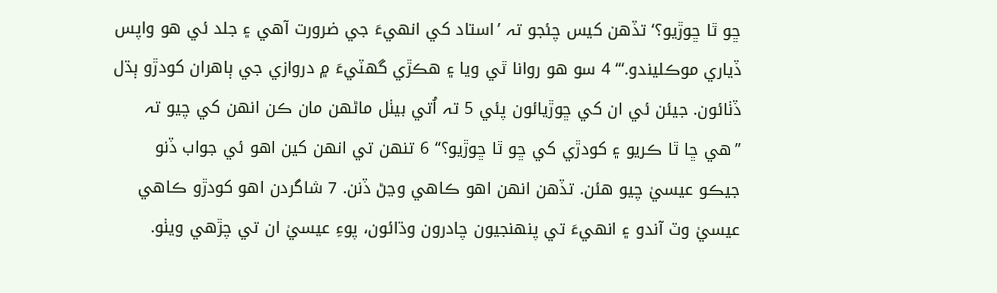ڇو ٿا ڇوڙيو؟‘ تڏهن کيس چئجو تہ ’استاد کي انهيءَ جي ضرورت آهي ۽ جلد ئي هو واپس ڏياري موڪليندو.‘“ 4 سو هو روانا ٿي ويا ۽ هڪڙي گھٽيءَ ۾ دروازي جي ٻاهران کودڙو ٻڌل ڏٺائون. جيئن ئي ان کي ڇوڙيائون پئي 5 تہ اُتي بيٺل ماڻهن مان ڪن انهن کي چيو تہ ”هي ڇا ٿا ڪريو ۽ کودڙي کي ڇو ٿا ڇوڙيو؟“ 6 تنهن تي انهن کين اهو ئي جواب ڏنو جيڪو عيسيٰ چيو هئن. تڏهن انهن اهو ڪاهي وڃڻ ڏنن. 7 شاگردن اهو کودڙو ڪاهي عيسيٰ وٽ آندو ۽ انهيءَ تي پنهنجيون چادرون وڌائون، پوءِ عيسيٰ ان تي چڙهي ويٺو.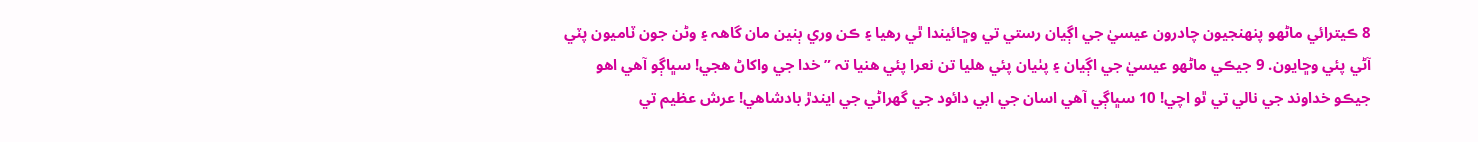8 ڪيترائي ماڻهو پنهنجيون چادرون عيسيٰ جي اڳيان رستي تي وڇائيندا ٿي رهيا ۽ ڪن وري ٻنين مان گاهہ ۽ وڻن جون ٽاميون پٽي آڻي پئي وڇايون. 9 جيڪي ماڻهو عيسيٰ جي اڳيان ۽ پٺيان پئي هليا تن نعرا پئي هنيا تہ ”خدا جي واکاڻ هجي! سڀاڳو آهي اهو جيڪو خداوند جي نالي تي ٿو اچي! 10 سڀاڳي آهي اسان جي ابي دائود جي گھراڻي جي ايندڙ بادشاهي! عرش عظيم تي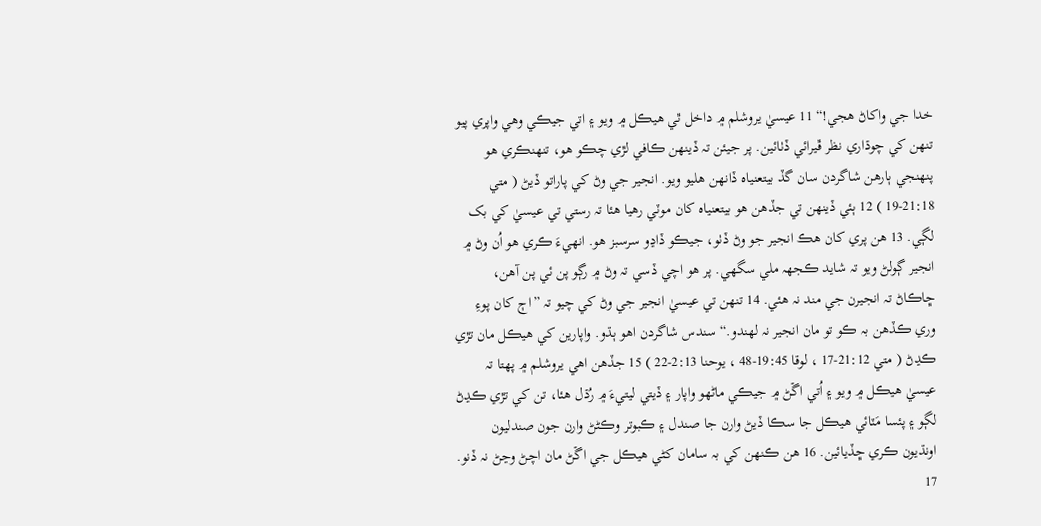خدا جي واکاڻ هجي!“ 11 عيسيٰ يروشلم ۾ داخل ٿي هيڪل ۾ ويو ۽ اتي جيڪي وهي واپري پيو تنهن کي چوڌاري نظر ڦيرائي ڏٺائين. پر جيئن تہ ڏينهن ڪافي لڙي چڪو هو، تنهنڪري هو پنهنجي ٻارهن شاگردن سان گڏ بيتعنياہ ڏانهن هليو ويو. انجير جي وڻ کي پاراتو ڏيڻ ( متي 21:18-19 ) 12 ٻئي ڏينهن تي جڏهن هو بيتعنياہ کان موٽي رهيا هئا تہ رستي تي عيسيٰ کي بک لڳي. 13 هن پري کان هڪ انجير جو وڻ ڏٺو، جيڪو ڏاڍو سرسبز هو. انهيءَ ڪري هو اُن وڻ ۾ انجير ڳولڻ ويو تہ شايد ڪجھہ ملي سگھي. پر هو اچي ڏسي تہ وڻ ۾ رڳو پن ئي پن آهن، ڇاڪاڻ تہ انجيرن جي مند نہ هئي. 14 تنهن تي عيسيٰ انجير جي وڻ کي چيو تہ ”اڄ کان پوءِ وري ڪڏهن بہ ڪو تو مان انجير نہ لهندو.“ سندس شاگردن اهو ٻڌو. واپارين کي هيڪل مان تڙي ڪڍڻ ( متي 21:12-17 ، لوقا 19:45-48 ، يوحنا 2:13-22 ) 15 جڏهن اهي يروشلم ۾ پهتا تہ عيسيٰ هيڪل ۾ ويو ۽ اُتي اڱڻ ۾ جيڪي ماڻهو واپار ۽ ڏيتي ليتيءَ ۾ رُڌل هئا، تن کي تڙي ڪڍڻ لڳو ۽ پئسا مَٽائي هيڪل جا سڪا ڏيڻ وارن جا صندل ۽ ڪبوتر وڪڻڻ وارن جون صندليون اونڌيون ڪري ڇڏيائين. 16 هن ڪنهن کي بہ سامان کڻي هيڪل جي اڱڻ مان اچڻ وڃڻ نہ ڏنو. 17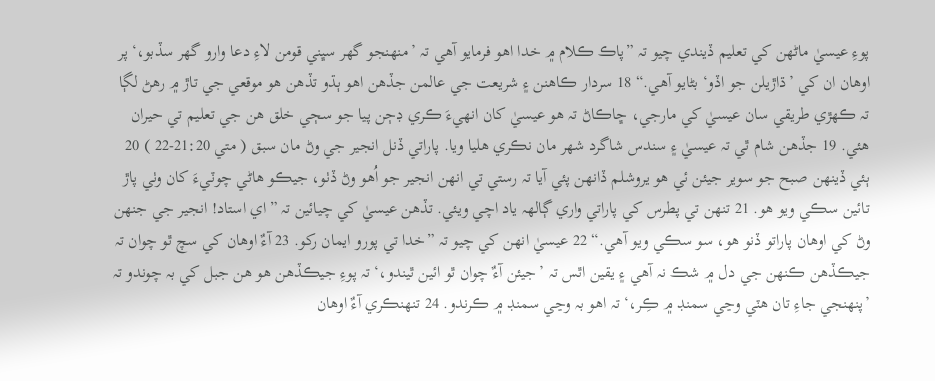پوءِ عيسيٰ ماڻهن کي تعليم ڏيندي چيو تہ ”پاڪ ڪلام ۾ خدا اهو فرمايو آهي تہ ’منهنجو گھر سڀني قومن لاءِ دعا وارو گھر سڏبو،‘ پر اوهان ان کي ’ڌاڙيلن جو اڏو‘ بڻايو آهي.“ 18 سردار ڪاهنن ۽ شريعت جي عالمن جڏهن اهو ٻڌو تڏهن هو موقعي جي تاڙ ۾ رهڻ لڳا تہ ڪهڙي طريقي سان عيسيٰ کي مارجي، ڇاڪاڻ تہ هو عيسيٰ کان انهيءَ ڪري ڊڄن پيا جو سڄي خلق هن جي تعليم تي حيران هئي. 19 جڏهن شام ٿي تہ عيسيٰ ۽ سندس شاگرد شهر مان نڪري هليا ويا. پاراتي ڏنل انجير جي وڻ مان سبق ( متي 21:20-22 ) 20 ٻئي ڏينهن صبح جو سوير جيئن ئي هو يروشلم ڏانهن پئي آيا تہ رستي تي انهن انجير جو اُهو وڻ ڏٺو، جيڪو هاڻي چوٽيءَ کان وٺي پاڙ تائين سڪي ويو هو. 21 تنهن تي پطرس کي پاراتي واري ڳالهہ ياد اچي ويئي. تڏهن عيسيٰ کي چيائين تہ ”اي استاد! انجير جي جنهن وڻ کي اوهان پاراتو ڏنو هو، سو سڪي ويو آهي.“ 22 عيسيٰ انهن کي چيو تہ ”خدا تي پورو ايمان رکو. 23 آءٌ اوهان کي سچ ٿو چوان تہ جيڪڏهن ڪنهن جي دل ۾ شڪ نہ آهي ۽ يقين اٿس تہ ’جيئن آءٌ چوان ٿو ائين ٿيندو،‘ تہ پوءِ جيڪڏهن هو هن جبل کي بہ چوندو تہ ’پنهنجي جاءِ تان هٽي وڃي سمنڊ ۾ ڪِر،‘ تہ اهو بہ وڃي سمنڊ ۾ ڪرندو. 24 تنهنڪري آءٌ اوهان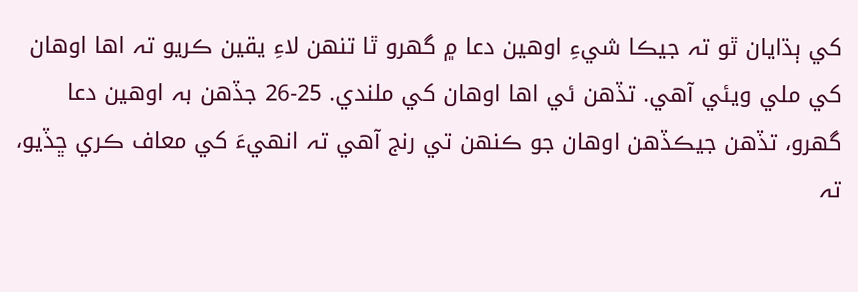کي ٻڌايان ٿو تہ جيڪا شيءِ اوهين دعا ۾ گھرو ٿا تنهن لاءِ يقين ڪريو تہ اها اوهان کي ملي ويئي آهي. تڏهن ئي اها اوهان کي ملندي. 25-26 جڏهن بہ اوهين دعا گھرو، تڏهن جيڪڏهن اوهان جو ڪنهن تي رنج آهي تہ انهيءَ کي معاف ڪري ڇڏيو، تہ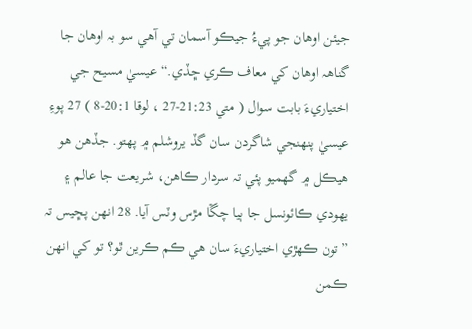جيئن اوهان جو پيءُ جيڪو آسمان تي آهي سو بہ اوهان جا گناهہ اوهان کي معاف ڪري ڇڏي.“ عيسيٰ مسيح جي اختياريءَ بابت سوال ( متي 21:23-27 ، لوقا 20:1-8 ) 27 پوءِ عيسيٰ پنهنجي شاگردن سان گڏ يروشلم ۾ پهتو. جڏهن هو هيڪل ۾ گھميو پئي تہ سردار ڪاهن، شريعت جا عالم ۽ يهودي ڪائونسل جا ٻيا چڱا مڙس وٽس آيا. 28 انهن پڇيس تہ ”تون ڪهڙي اختياريءَ سان هي ڪم ڪرين ٿو؟ تو کي انهن ڪمن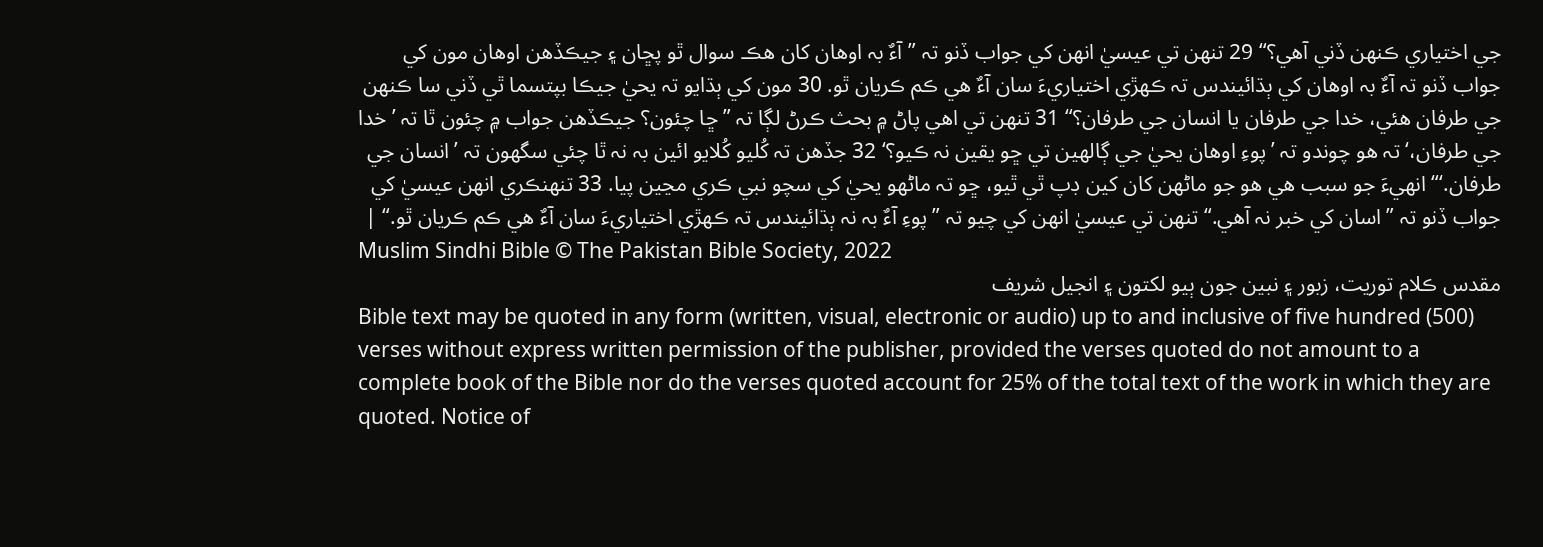جي اختياري ڪنهن ڏني آهي؟“ 29 تنهن تي عيسيٰ انهن کي جواب ڏنو تہ ”آءٌ بہ اوهان کان هڪ سوال ٿو پڇان ۽ جيڪڏهن اوهان مون کي جواب ڏنو تہ آءٌ بہ اوهان کي ٻڌائيندس تہ ڪهڙي اختياريءَ سان آءٌ هي ڪم ڪريان ٿو. 30 مون کي ٻڌايو تہ يحيٰ جيڪا بپتسما ٿي ڏني سا ڪنهن جي طرفان هئي، خدا جي طرفان يا انسان جي طرفان؟“ 31 تنهن تي اهي پاڻ ۾ بحث ڪرڻ لڳا تہ ”ڇا چئون؟ جيڪڏهن جواب ۾ چئون ٿا تہ ’خدا جي طرفان،‘ تہ هو چوندو تہ ’پوءِ اوهان يحيٰ جي ڳالهين تي ڇو يقين نہ ڪيو؟‘ 32 جڏهن تہ کُليو کُلايو ائين بہ نہ ٿا چئي سگھون تہ ’انسان جي طرفان.‘“ انهيءَ جو سبب هي هو جو ماڻهن کان کين ڊپ ٿي ٿيو، ڇو تہ ماڻهو يحيٰ کي سچو نبي ڪري مڃين پيا. 33 تنهنڪري انهن عيسيٰ کي جواب ڏنو تہ ”اسان کي خبر نہ آهي.“ تنهن تي عيسيٰ انهن کي چيو تہ ”پوءِ آءٌ بہ نہ ٻڌائيندس تہ ڪهڙي اختياريءَ سان آءٌ هي ڪم ڪريان ٿو.“ |
Muslim Sindhi Bible © The Pakistan Bible Society, 2022
مقدس ڪلام توريت، زبور ۽ نبين جون ٻيو لکتون ۽ انجيل شريف
Bible text may be quoted in any form (written, visual, electronic or audio) up to and inclusive of five hundred (500) verses without express written permission of the publisher, provided the verses quoted do not amount to a complete book of the Bible nor do the verses quoted account for 25% of the total text of the work in which they are quoted. Notice of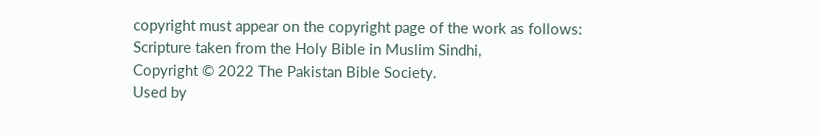copyright must appear on the copyright page of the work as follows:
Scripture taken from the Holy Bible in Muslim Sindhi,
Copyright © 2022 The Pakistan Bible Society.
Used by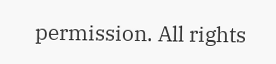permission. All rights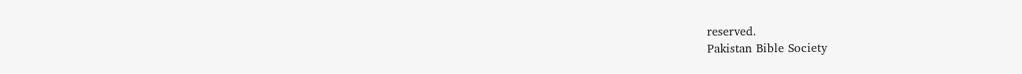reserved.
Pakistan Bible Society